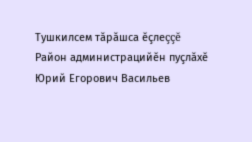Тушкилсем тăрăшса ĕçлеççĕ
Район администрацийĕн пуçлăхĕ Юрий Егорович Васильев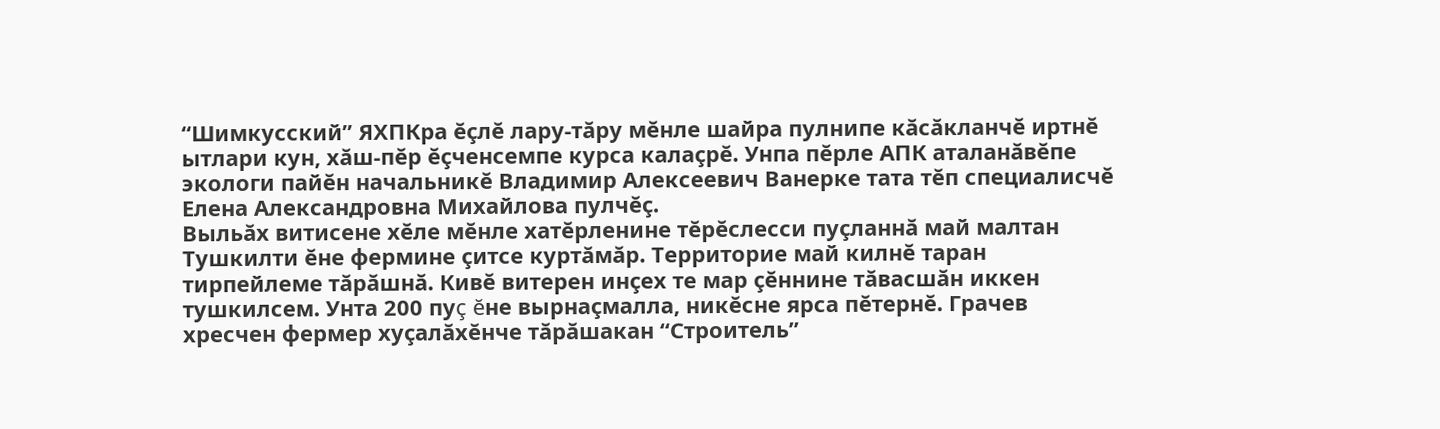“Шимкусский” ЯХПКра ĕçлĕ лару-тăру мĕнле шайра пулнипе кăсăкланчĕ иртнĕ ытлари кун, хăш-пĕр ĕçченсемпе курса калаçрĕ. Унпа пĕрле АПК аталанăвĕпе экологи пайĕн начальникĕ Владимир Алексеевич Ванерке тата тĕп специалисчĕ Елена Александровна Михайлова пулчĕç.
Выльăх витисене хĕле мĕнле хатĕрленине тĕрĕслесси пуçланнă май малтан Тушкилти ĕне фермине çитсе куртăмăр. Территорие май килнĕ таран тирпейлеме тăрăшнă. Кивĕ витерен инçех те мар çĕннине тăвасшăн иккен тушкилсем. Унта 200 пуç ĕне вырнаçмалла, никĕсне ярса пĕтернĕ. Грачев хресчен фермер хуçалăхĕнче тăрăшакан “Строитель”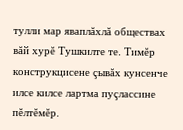тулли мар яваплăхлă обществах вăй хурĕ Тушкилте те. Тимĕр конструкцисене çывăх кунсенче илсе килсе лартма пуçлассине пĕлтĕмĕр.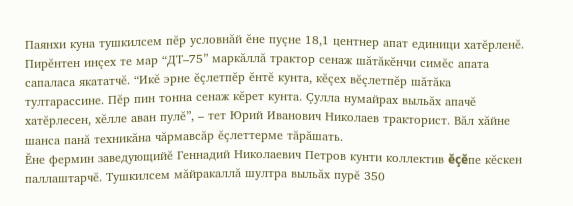Паянхи куна тушкилсем пĕр условнăй ĕне пуçне 18,1 центнер апат единици хатĕрленĕ.
Пирĕнтен инçех те мар “ДТ–75” маркăллă трактор сенаж шăтăкĕнчи симĕс апата сапаласа якататчĕ. “Икĕ эрне ĕçлетпĕр ĕнтĕ кунта, кĕçех вĕçлетпĕр шăтăка тултарассине. Пĕр пин тонна сенаж кĕрет кунта. Çулла нумайрах выльăх апачĕ хатĕрлесен, хĕлле аван пулĕ”, – тет Юрий Иванович Николаев тракторист. Вăл хăйне шанса панă техникăна чăрмавсăр ĕçлеттерме тăрăшать.
Ĕне фермин заведующийĕ Геннадий Николаевич Петров кунти коллектив ĕçĕпе кĕскен паллаштарчĕ. Тушкилсем мăйракаллă шултра выльăх пурĕ 350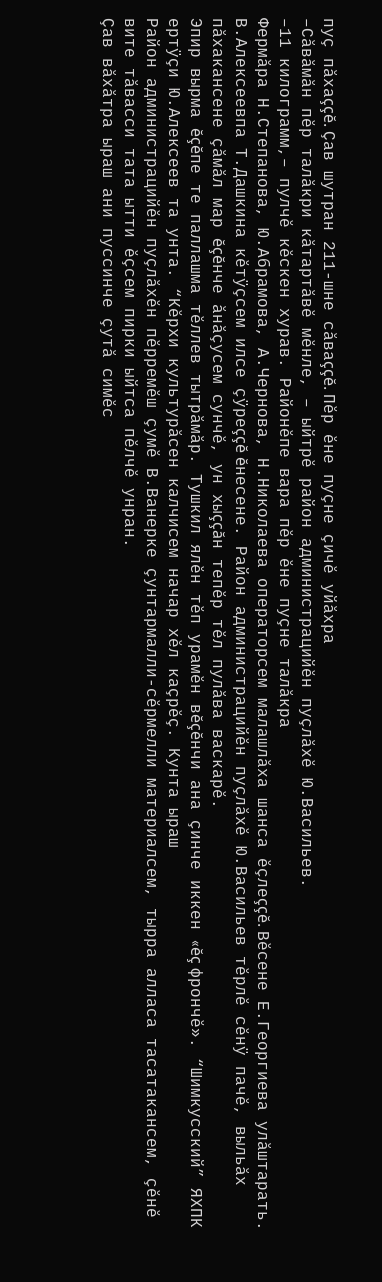пуç пăхаççĕ. Çав шутран 211-шне сăваççĕ. Пĕр ĕне пуçне çичĕ уйăхра
–Сăвăмăн пĕр талăкри кăтартăвĕ мĕнле, – ыйтрĕ район администрацийĕн пуçлăхĕ Ю.Васильев.
–11 килограмм,– пулчĕ кĕскен хурав. Районĕпе вара пĕр ĕне пуçне талăкра
Фермăра Н.Степанова, Ю.Абрамова, А.Чернова, Н.Николаева операторсем малашлăха шанса ĕçлеççĕ. Вĕсене Е.Георгиева улăштарать.
В.Алексеевпа Т.Дашкина кĕтÿçсем илсе çÿреççĕ ĕнесене. Район администрацийĕн пуçлăхĕ Ю.Васильев тĕрлĕ сĕнÿ пачĕ, выльăх пăхакансене çăмăл мар ĕçĕнче ăнăçусем сунчĕ, ун хыççăн тепĕр тĕл пулăва васкарĕ.
Эпир вырма ĕçĕпе те паллашма тĕллев тытрăмăр. Тушкил ялĕн тĕп урамĕн вĕçĕнчи ана çинче иккен «ĕç фрончĕ». “Шимкусский” ЯХПК ертÿçи Ю.Алексеев та унта. “Кĕрхи культурăсен калчисем начар хĕл каçрĕç. Кунта ыраш
Район администрацийĕн пуçлăхĕн пĕрремĕш çумĕ В.Ванерке çунтармалли-сĕрмелли материалсем, тырра алласа тасатакансем, çĕнĕ вите тăвасси тата ытти ĕçсем пирки ыйтса пĕлчĕ унран.
Çав вăхăтра ыраш ани пуссинче çутă симĕс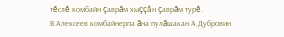тĕслĕ комбайн çаврăм хыççăн çаврăм турĕ. В.Алексеев комбайнерпа ăна пулăшакан А.Дубровин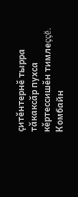çитĕнтернĕ тырра тăкаксăр пухса кĕртессишĕн тимлеççĕ. Комбайн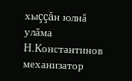хыççăн юлнă улăма Н.Константинов механизатор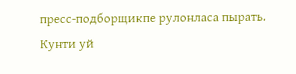пресс-подборщикпе рулонласа пырать.
Кунти уй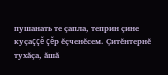пушанать те çапла, теприн çине куçаççĕ çĕр ĕçченĕсем. Çитĕнтернĕ тухăçа, ăшă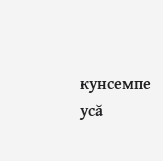кунсемпе усă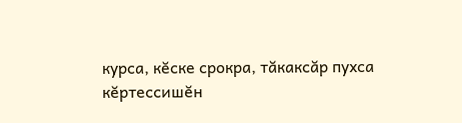курса, кĕске срокра, тăкаксăр пухса кĕртессишĕн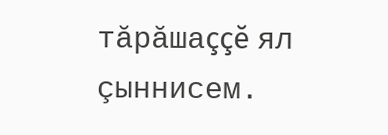тăрăшаççĕ ял çыннисем.